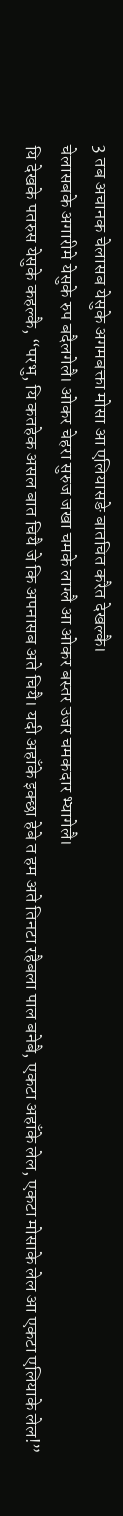3 तब अचानक चेलासब येसुके अगमबक्ता मोसा आ एलियासङे बातचित करैत देखल्कै।
चेलासबके अगारीमे येसुके रुप बदैलगेलै। ओकर चेहरा सुरुज जखा चमके लाग्लै आ ओकर बस्तर उजर चमकदार भ्यागेलै।
यि देखके पतरुस येसुके कहल्कै, “परभु, यि कतहेक असल बात चियै जे कि अपनासब अते चियै। यदी अहाँके इक्छा हेबे त हम अते तिनटा रहैबला पाल बनेबै, एकटा अहाँके लेल, एकटा मोसाके लेल आ एकटा एलियाके लेल!”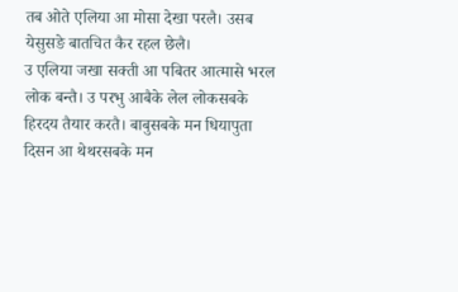तब ओते एलिया आ मोसा देखा परलै। उसब येसुसङे बातचित कैर रहल छेलै।
उ एलिया जखा सक्ती आ पबितर आत्मासे भरल लोक बन्तै। उ परभु आबैके लेल लोकसबके हिरदय तैयार करतै। बाबुसबके मन धियापुता दिसन आ थेथरसबके मन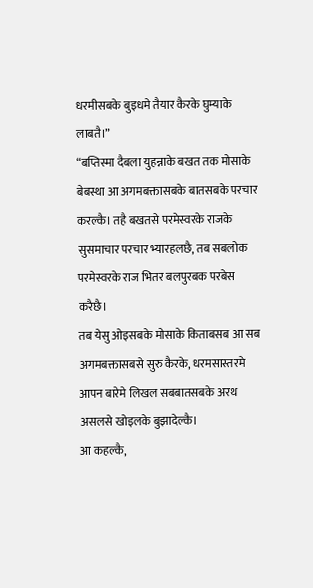धरमीसबके बुइधमे तैयार कैरके घुम्याके लाबतै।”
“बप्तिस्मा दैबला युहन्नाके बखत तक मोसाके बेबस्था आ अगमबक्तासबके बातसबके परचार करल्कै। तहै बखतसे परमेस्वरके राजके सुसमाचार परचार भ्यारहलछै, तब सबलोक परमेस्वरके राज भितर बलपुरबक परबेस करैछै।
तब येसु ओइसबके मोसाके किताबसब आ सब अगमबक्तासबसे सुरु कैरके, धरमसास्तरमे आपन बारेमे लिखल सबबातसबके अरथ असलसे खोइलके बुझादेल्कै।
आ कहल्कै,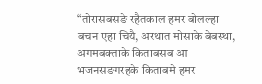“तोरासबसङे रहैतकाल हमर बोलल्हा बचन एहा चियै, अरथात मोसाके बेबस्था, अगमबक्ताके किताबसब आ भजनसङगरहके किताबमे हमर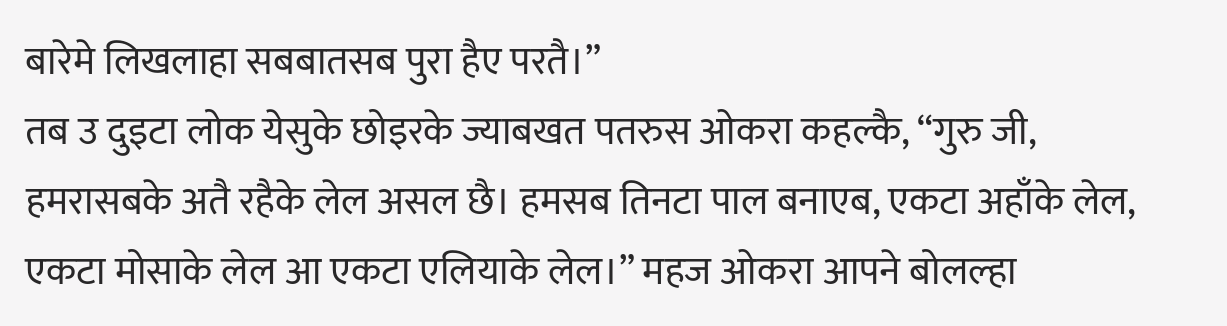बारेमे लिखलाहा सबबातसब पुरा हैए परतै।”
तब उ दुइटा लोक येसुके छोइरके ज्याबखत पतरुस ओकरा कहल्कै, “गुरु जी, हमरासबके अतै रहैके लेल असल छै। हमसब तिनटा पाल बनाएब, एकटा अहाँके लेल, एकटा मोसाके लेल आ एकटा एलियाके लेल।” महज ओकरा आपने बोलल्हा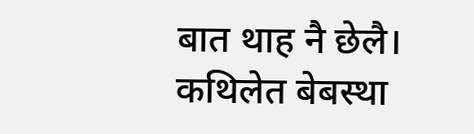बात थाह नै छेलै।
कथिलेत बेबस्था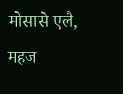मोसासे एलै, महज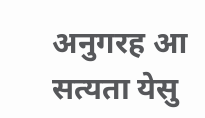अनुगरह आ सत्यता येसु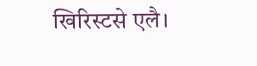खिरिस्टसे एलै।